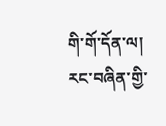གི་གོ་དོན་ལ། རང་བཞིན་གྱི་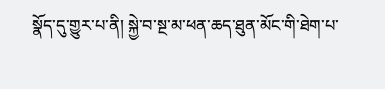སྣོད་དུ་གྱུར་པ་ནི། སྐྱེ་བ་སྔ་མ་ཕན་ཆད་ཐུན་མོང་གི་ཐེག་པ་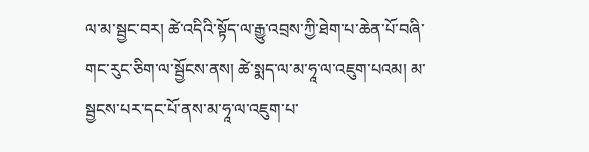ལ་མ་སྦྱང་བར། ཚེ་འདིའི་སྟོད་ལ་རྒྱུ་འབྲས་ཀྱི་ཐེག་པ་ཆེན་པོ་བཞི་གང་རུང་ཅིག་ལ་སྦྱོངས་ནས། ཚེ་སྨད་ལ་མ་ཧཱ་ལ་འཇུག་པའམ། མ་སྦྱངས་པར་དང་པོ་ནས་མ་ཧཱ་ལ་འཇུག་པ་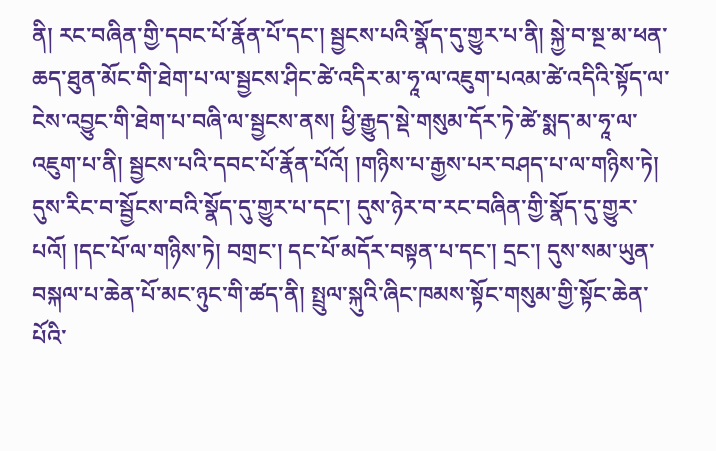ནི། རང་བཞིན་གྱི་དབང་པོ་རྣོན་པོ་དང་། སྦྱངས་པའི་སྣོད་དུ་གྱུར་པ་ནི། སྐྱེ་བ་སྔ་མ་ཕན་ཆད་ཐུན་མོང་གི་ཐེག་པ་ལ་སྦྱངས་ཤིང་ཚེ་འདིར་མ་ཧཱ་ལ་འཇུག་པའམ་ཚེ་འདིའི་སྟོད་ལ་ངེས་འབྱུང་གི་ཐེག་པ་བཞི་ལ་སྦྱངས་ནས། ཕྱི་རྒྱུད་སྡེ་གསུམ་དོར་ཏེ་ཚེ་སྨད་མ་ཧཱ་ལ་འཇུག་པ་ནི། སྦྱངས་པའི་དབང་པོ་རྣོན་པོའོ། །གཉིས་པ་རྒྱས་པར་བཤད་པ་ལ་གཉིས་ཏེ། དུས་རིང་བ་སྦྱོངས་བའི་སྣོད་དུ་གྱུར་པ་དང་། དུས་ཉེར་བ་རང་བཞིན་གྱི་སྣོད་དུ་གྱུར་པའོ། །དང་པོ་ལ་གཉིས་ཏེ། བགྲང་། དང་པོ་མདོར་བསྟན་པ་དང་། དྲང་། དུས་སམ་ཡུན་བསྐལ་པ་ཆེན་པོ་མང་ཉུང་གི་ཚད་ནི། སྤྲུལ་སྐུའི་ཞིང་ཁམས་སྟོང་གསུམ་གྱི་སྟོང་ཆེན་པོའི་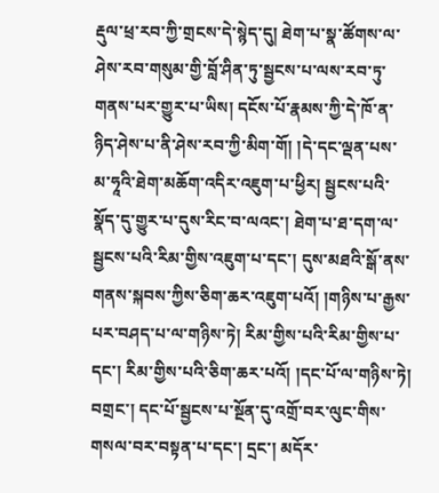རྡུལ་ཕྲ་རབ་ཀྱི་གྲངས་དེ་སྙེད་དུ། ཐེག་པ་སྣ་ཚོགས་ལ་ཤེས་རབ་གསུམ་གྱི་བློ་ཤིན་ཏུ་སྦྱངས་པ་ལས་རབ་ཏུ་གནས་པར་གྱུར་པ་ཡིས། དངོས་པོ་རྣམས་ཀྱི་དེ་ཁོ་ན་ཉིད་ཤེས་པ་ནི་ཤེས་རབ་ཀྱི་མིག་གོ། །དེ་དང་ལྡན་པས་མ་ཧཱའི་ཐེག་མཆོག་འདིར་འཇུག་པ་ཕྱིར། སྦྱངས་པའི་སྣོད་དུ་གྱུར་པ་དུས་རིང་བ་ལའང་། ཐེག་པ་ཐ་དག་ལ་སྦྱངས་པའི་རིམ་གྱིས་འཇུག་པ་དང་། དུས་མཐའི་སྒོ་ནས་གནས་སྐབས་ཀྱིས་ཅིག་ཆར་འཇུག་པའོ། །གཉིས་པ་རྒྱས་པར་བཤད་པ་ལ་གཉིས་ཏེ། རིམ་གྱིས་པའི་རིམ་གྱིས་པ་དང་། རིམ་གྱིས་པའི་ཅིག་ཆར་པའོ། །དང་པོ་ལ་གཉིས་ཏེ། བགྲང་། དང་པོ་སྦྱངས་པ་སྔོན་དུ་འགྲོ་བར་ལུང་གིས་གསལ་བར་བསྟན་པ་དང་། དྲང་། མདོར་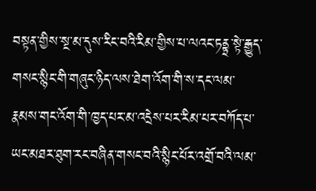བསྟན་གྱིས་སྔ་མ་དུས་རིང་བའི་རིམ་གྱིས་པ་ལའང་ཏནྟྲ་སྟེ་རྒྱུད་གསང་སྙིང་གི་གཞུང་ཉིད་ལས་ཐེག་འོག་གི་ས་དང་ལམ་རྣམས་གང་འོག་གི་ཁྱད་པར་མ་འདྲེས་པར་རིམ་པར་བཀོད་པ་ཡང་མཐར་ཐུག་རང་བཞིན་གསང་བའི་སྙིང་པོར་འགྲོ་བའི་ལམ་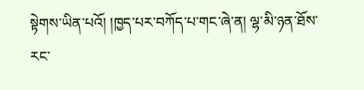སྟེགས་ཡིན་པའོ། །ཁྱད་པར་བཀོད་པ་གང་ཞེ་ན། ལྷ་མི་ཉན་ཐོས་རང་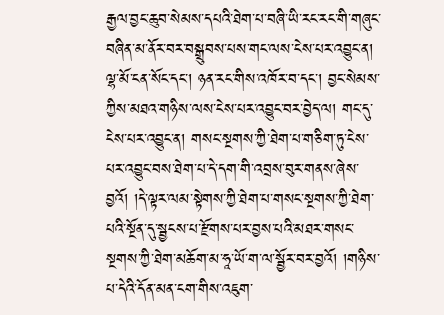རྒྱལ་བྱང་ཆུབ་སེམས་དཔའི་ཐེག་པ་བཞི་ཡི་རང་རང་གི་གཞུང་བཞིན་མ་ནོར་བར་བསྒྲུབས་པས་གང་ལས་ངེས་པར་འབྱུང་ན། ལྷ་མོ་ངན་སོང་དང་། ཉན་རང་གིས་འཁོར་བ་དང་། བྱང་སེམས་ཀྱིས་མཐའ་གཉིས་ལས་ངེས་པར་འབྱུང་བར་བྱེད་ལ། གང་དུ་ངེས་པར་འབྱུང་ན། གསང་སྔགས་ཀྱི་ཐེག་པ་གཅིག་ཏུ་ངེས་པར་འབྱུང་བས་ཐེག་པ་དེ་དག་གི་འབྲས་བུར་གནས་ཞེས་བྱའོ། །དེ་ལྟར་ལམ་སྟེགས་ཀྱི་ཐེག་པ་གསང་སྔགས་ཀྱི་ཐེག་པའི་སྔོན་དུ་སྦྱངས་པ་རྫོགས་པར་བྱས་པའི་མཐར་གསང་སྔགས་ཀྱི་ཐེག་མཆོག་མ་ཧཱ་ཡོ་ག་ལ་སྦྱོར་བར་བྱའོ། །གཉིས་པ་དེའི་དོན་མན་ངག་གིས་འཇུག་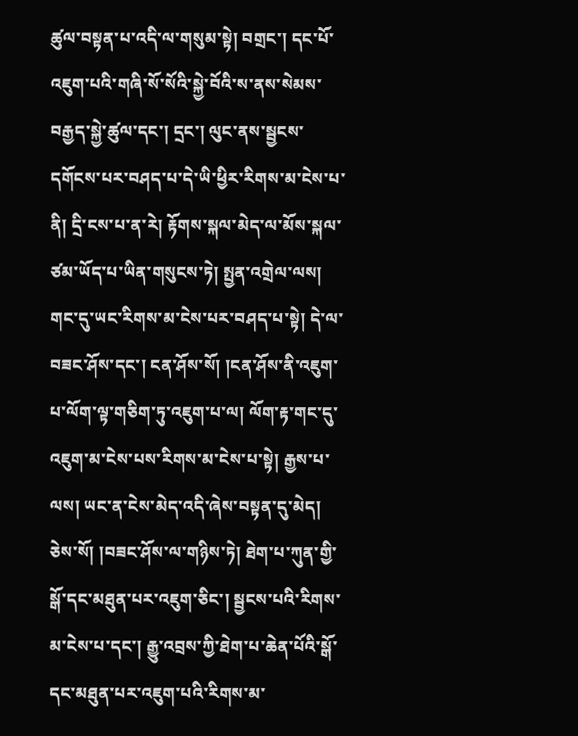ཚུལ་བསྟན་པ་འདི་ལ་གསུམ་སྟེ། བགྲང་། དང་པོ་འཇུག་པའི་གཞི་སོ་སོའི་སྐྱེ་བོའི་ས་ནས་སེམས་བརྒྱད་སྐྱེ་ཚུལ་དང་། དྲང་། ལུང་ནས་སྦྱངས་དགོངས་པར་བཤད་པ་དེ་ཡི་ཕྱིར་རིགས་མ་ངེས་པ་ནི། དྲི་ངས་པ་ན་རེ། རྟོགས་སྐལ་མེད་ལ་མོས་སྐལ་ཙམ་ཡོད་པ་ཡིན་གསུངས་ཏེ། སྤྱན་འགྲེལ་ལས། གང་དུ་ཡང་རིགས་མ་ངེས་པར་བཤད་པ་སྟེ། དེ་ལ་བཟང་ཤོས་དང་། ངན་ཤོས་སོ། །ངན་ཤོས་ནི་འཇུག་པ་ལོག་ལྟ་གཅིག་ཏུ་འཇུག་པ་ལ། ལོག་རྟ་གང་དུ་འཇུག་མ་ངེས་པས་རིགས་མ་ངེས་པ་སྟེ། རྒྱས་པ་ལས། ཡང་ན་ངེས་མེད་འདི་ཞེས་བསྟན་དུ་མེད། ཅེས་སོ། །བཟང་ཤོས་ལ་གཉིས་ཏེ། ཐེག་པ་ཀུན་གྱི་སྒོ་དང་མཐུན་པར་འཇུག་ཅིང་། སྦྱངས་པའི་རིགས་མ་ངེས་པ་དང་། རྒྱུ་འབྲས་ཀྱི་ཐེག་པ་ཆེན་པོའི་སྒོ་དང་མཐུན་པར་འཇུག་པའི་རིགས་མ་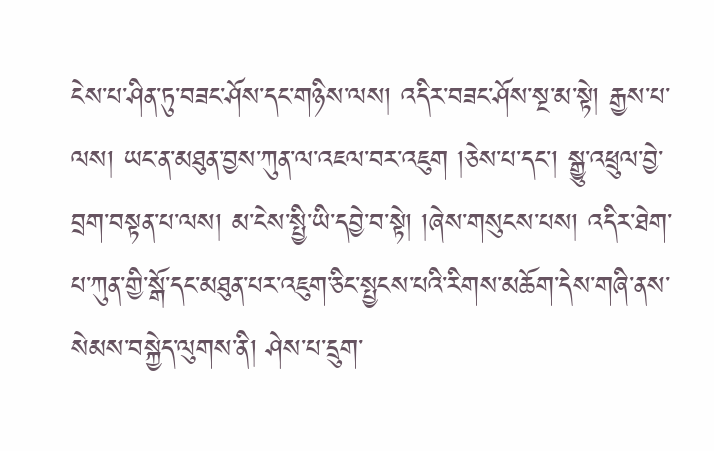ངེས་པ་ཤིན་ཏུ་བཟང་ཤོས་དང་གཉིས་ལས། འདིར་བཟང་ཤོས་སྔ་མ་སྟེ། རྒྱས་པ་ལས། ཡང་ན་མཐུན་བྱས་ཀུན་ལ་འཇལ་བར་འཇུག །ཅེས་པ་དང་། སྒྱུ་འཕྲུལ་བྱེ་བྲག་བསྟན་པ་ལས། མ་ངེས་སྤྱི་ཡི་དབྱེ་བ་སྟེ། །ཞེས་གསུངས་པས། འདིར་ཐེག་པ་ཀུན་གྱི་སྒོ་དང་མཐུན་པར་འཇུག་ཅིང་སྤྱངས་པའི་རིགས་མཆོག་དེས་གཞི་ནས་སེམས་བསྐྱེད་ལུགས་ནི། ཤེས་པ་དྲུག་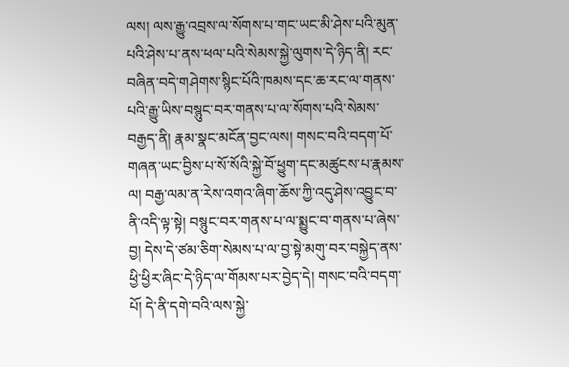ལས། ལས་རྒྱུ་འབྲས་ལ་སོགས་པ་གང་ཡང་མི་ཤེས་པའི་མུན་པའི་ཤེས་པ་ནས་ཕལ་པའི་སེམས་སྐྱེ་ལུགས་དེ་ཉིད་ནི། རང་བཞིན་བདེ་གཤེགས་སྙིང་པོའི་ཁམས་དང་ཆ་རང་ལ་གནས་པའི་རྒྱུ་ཡིས་བསྙུང་བར་གནས་པ་ལ་སོགས་པའི་སེམས་བརྒྱད་ནི། རྣམ་སྣང་མངོན་བྱང་ལས། གསང་བའི་བདག་པོ་གཞན་ཡང་བྱིས་པ་སོ་སོའི་སྐྱེ་བོ་ཕྱུག་དང་མཚུངས་པ་རྣམས་ལ། བརྒྱ་ལམ་ན་རེས་འགའ་ཞིག་ཆོས་ཀྱི་འདུ་ཤེས་འབྱུང་བ་ནི་འདི་ལྟ་སྟེ། བསྙུང་བར་གནས་པ་ལ་སྨྱུང་བ་གནས་པ་ཞེས་བྱ། དེས་དེ་ཙམ་ཅིག་སེམས་པ་ལ་བྱ་སྟེ་མགུ་བར་བསྐྱེད་ནས་ཕྱི་ཕྱིར་ཞིང་དེ་ཉིད་ལ་གོམས་པར་བྱེད་དེ། གསང་བའི་བདག་པོ། དེ་ནི་དགེ་བའི་ལས་སྐྱེ་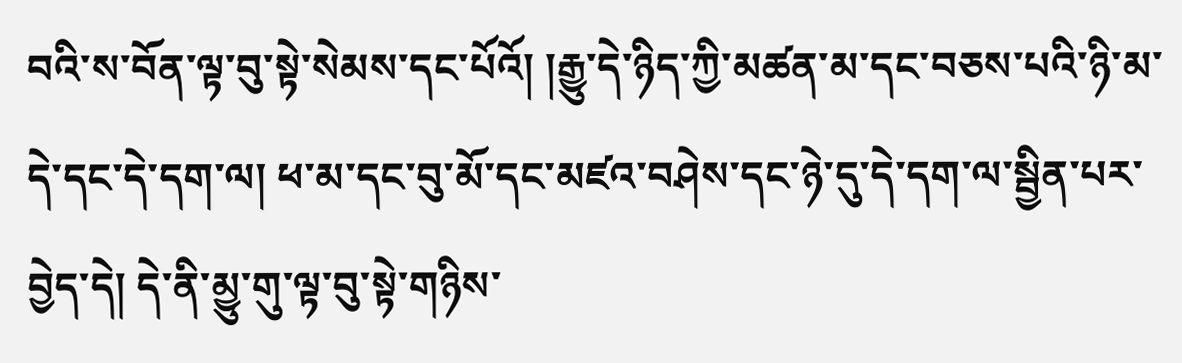བའི་ས་བོན་ལྟ་བུ་སྟེ་སེམས་དང་པོའོ། །རྒྱུ་དེ་ཉིད་ཀྱི་མཚན་མ་དང་བཅས་པའི་ཉི་མ་དེ་དང་དེ་དག་ལ། ཕ་མ་དང་བུ་མོ་དང་མཛའ་བཤེས་དང་ཉེ་དུ་དེ་དག་ལ་སྦྱིན་པར་བྱེད་དེ། དེ་ནི་མྱུ་གུ་ལྟ་བུ་སྟེ་གཉིས་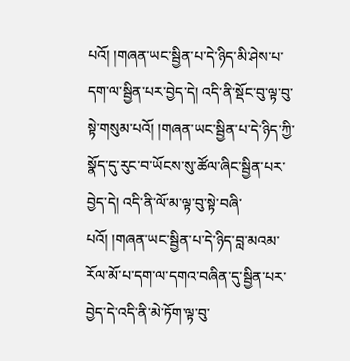པའོ། །གཞན་ཡང་སྦྱིན་པ་དེ་ཉིད་མི་ཤེས་པ་དག་ལ་སྦྱིན་པར་བྱེད་དེ། འདི་ནི་སྡོང་བུ་ལྟ་བུ་སྟེ་གསུམ་པའོ། །གཞན་ཡང་སྦྱིན་པ་དེ་ཉིད་ཀྱི་སྣོད་དུ་རུང་བ་ཡོངས་སུ་ཚོལ་ཞིང་སྦྱིན་པར་བྱེད་དེ། འདི་ནི་ལོ་མ་ལྟ་བུ་སྟེ་བཞི་པའོ། །གཞན་ཡང་སྦྱིན་པ་དེ་ཉིད་བླ་མའམ་རོལ་མོ་པ་དག་ལ་དགའ་བཞིན་དུ་སྦྱིན་པར་བྱེད་དེ་འདི་ནི་མེ་ཏོག་ལྟ་བུ་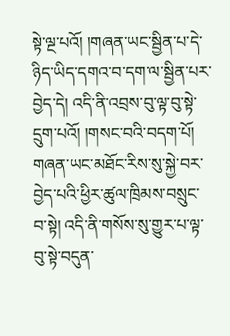སྟེ་ལྔ་པའོ། །གཞན་ཡང་སྦྱིན་པ་དེ་ཉིད་ཡིད་དགའ་བ་དག་ལ་སྦྱིན་པར་བྱེད་དེ། འདི་ནི་འབྲས་བུ་ལྟ་བུ་སྟེ་དྲུག་པའོ། །གསང་བའི་བདག་པོ། གཞན་ཡང་མཐོང་རིས་སུ་སྐྱེ་བར་བྱེད་པའི་ཕྱིར་ཚུལ་ཁྲིམས་བསྲུང་བ་སྟེ། འདི་ནི་གསོས་སུ་གྱུར་པ་ལྟ་བུ་སྟེ་བདུན་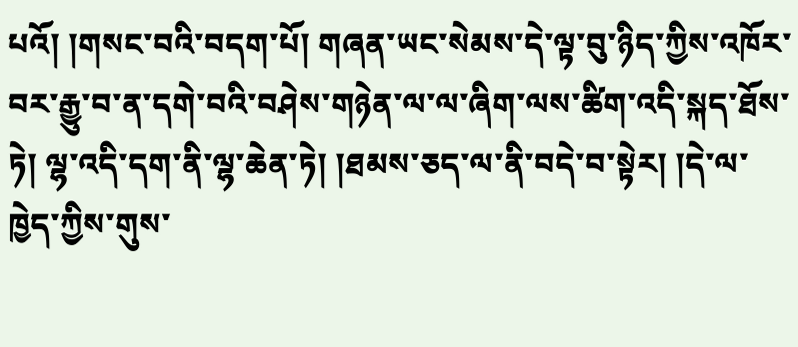པའོ། །གསང་བའི་བདག་པོ། གཞན་ཡང་སེམས་དེ་ལྟ་བུ་ཉིད་ཀྱིས་འཁོར་བར་རྒྱུ་བ་ན་དགེ་བའི་བཤེས་གཉེན་ལ་ལ་ཞིག་ལས་ཚིག་འདི་སྐད་ཐོས་ཏེ། ལྷ་འདི་དག་ནི་ལྷ་ཆེན་ཏེ། །ཐམས་ཅད་ལ་ནི་བདེ་བ་སྟེར། །དེ་ལ་ཁྱེད་ཀྱིས་གུས་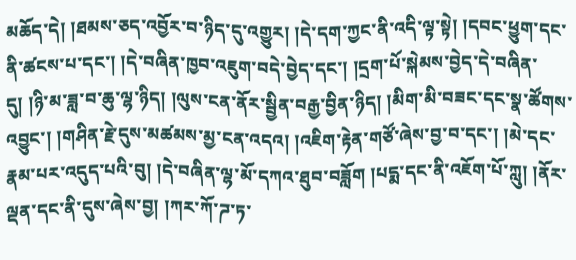མཆོད་དེ། །ཐམས་ཅད་འབྱོར་བ་ཉིད་དུ་འགྱུར། །དེ་དག་ཀྱང་ནི་འདི་ལྟ་སྟེ། །དབང་ཕྱུག་དང་ནི་ཚངས་པ་དང་། །དེ་བཞིན་ཁྱབ་འཇུག་བདེ་བྱེད་དང་། །དྲག་པོ་སྐེམས་བྱེད་དེ་བཞིན་དུ། །ཉི་མ་ཟླ་བ་ཆུ་ལྷ་ཉིད། །ལུས་ངན་ནོར་སྦྱིན་བརྒྱ་བྱིན་ཉིད། །མིག་མི་བཟང་དང་སྣ་ཚོགས་འབྱུང་། །གཤིན་རྗེ་དུས་མཚམས་མྱ་ངན་འདའ། །འཇིག་རྟེན་གཙོ་ཞེས་བྱ་བ་དང་། །མེ་དང་རྣམ་པར་འདུད་པའི་བུ། །དེ་བཞིན་ལྷ་མོ་དཀའ་ཐུབ་བཟློག །པདྨ་དང་ནི་འཇོག་པོ་ཀླུ། །ནོར་ལྡན་དང་ནི་དུས་ཞེས་བྱ། །ཀར་ཀོ་ཌ་ཏ་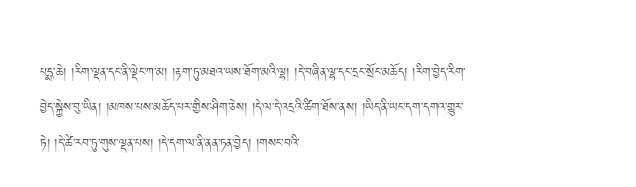པདྨ་ཆེ། །རིག་ལྡན་དང་ནི་ལྡེང་ཀ་མ། །རྟག་ཏུ་མཐའ་ཡས་ཐོག་མའི་ལྷ། །དེ་བཞིན་ལྷ་དང་དྲང་སྲོང་མཆོད། །རིག་བྱེད་རིག་བྱེད་སྐྱེས་བུ་ཡིན། །མཁས་པས་མཆོད་པར་གྱིས་ཤིག་ཅེས། །དེ་ལ་དེ་འདྲའི་ཚིག་ཐོས་ནས། །ཡིད་ནི་ཡང་དག་དགའ་གྱུར་ཏེ། །དེ་ཚེ་རབ་ཏུ་གུས་ལྡན་པས། །དེ་དག་ལ་ནི་ནན་ཏན་བྱེད། །གསང་བའི་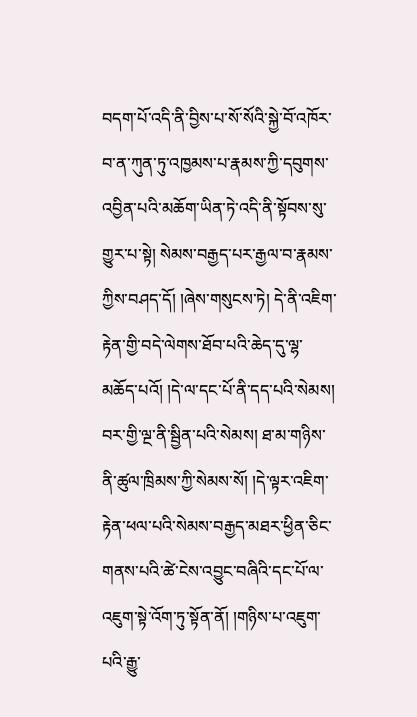བདག་པོ་འདི་ནི་བྱིས་པ་སོ་སོའི་སྐྱེ་བོ་འཁོར་བ་ན་ཀུན་ཏུ་འཁྱམས་པ་རྣམས་ཀྱི་དབུགས་འབྱིན་པའི་མཆོག་ཡིན་ཏེ་འདི་ནི་སྟོབས་སུ་གྱུར་པ་སྟེ། སེམས་བརྒྱད་པར་རྒྱལ་བ་རྣམས་ཀྱིས་བཤད་དོ། །ཞེས་གསུངས་ཏེ། དེ་ནི་འཇིག་རྟེན་གྱི་བདེ་ལེགས་ཐོབ་པའི་ཆེད་དུ་ལྷ་མཆོད་པའོ། །དེ་ལ་དང་པོ་ནི་དད་པའི་སེམས། བར་གྱི་ལྔ་ནི་སྦྱིན་པའི་སེམས། ཐ་མ་གཉིས་ནི་ཚུལ་ཁྲིམས་ཀྱི་སེམས་སོ། །དེ་ལྟར་འཇིག་རྟེན་ཕལ་པའི་སེམས་བརྒྱད་མཐར་ཕྱིན་ཅིང་གནས་པའི་ཚེ་ངེས་འབྱུང་བཞིའི་དང་པོ་ལ་འཇུག་སྟེ་འོག་ཏུ་སྟོན་ནོ། །གཉིས་པ་འཇུག་པའི་རྒྱུ་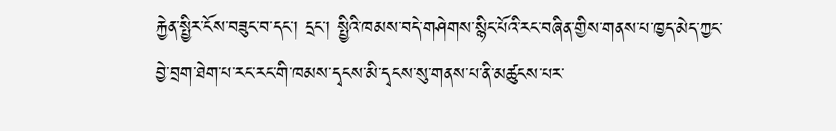རྐྱེན་སྤྱིར་ངོས་བཟུང་བ་དང་། དྲང་། སྤྱིའི་ཁམས་བདེ་གཤེགས་སྙིང་པོའི་རང་བཞིན་གྱིས་གནས་པ་ཁྱད་མེད་ཀྱང་བྱེ་བྲག་ཐེག་པ་རང་རང་གི་ཁམས་དྭངས་མི་དྭངས་སུ་གནས་པ་ནི་མཚུངས་པར་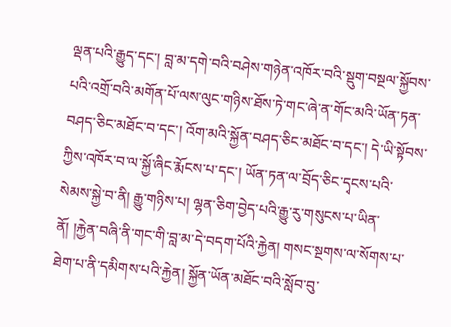ལྡན་པའི་རྒྱུད་དང་། བླ་མ་དགེ་བའི་བཤེས་གཉེན་འཁོར་བའི་སྡུག་བསྔལ་སྐྱོབས་པའི་འགྲོ་བའི་མགོན་པོ་ལས་ལུང་གཉིས་ཐོས་ཏེ་གང་ཞེ་ན་གོང་མའི་ཡོན་ཏན་བཤད་ཅིང་མཐོང་བ་དང་། འོག་མའི་སྐྱོན་བཤད་ཅིང་མཐོང་བ་དང་། དེ་ཡི་སྟོབས་ཀྱིས་འཁོར་བ་ལ་སྐྱོ་ཞིང་རྨོངས་པ་དང་། ཡོན་ཏན་ལ་བྲོད་ཅིང་དྭངས་པའི་སེམས་སྐྱེ་བ་ནི། རྒྱུ་གཉིས་པ། ལྷན་ཅིག་བྱེད་པའི་རྒྱུ་རུ་གསུངས་པ་ཡིན་ནོ། །རྐྱེན་བཞི་ནི་གང་གི་བླ་མ་དེ་བདག་པོའི་རྐྱེན། གསང་སྔགས་ལ་སོགས་པ་ཐེག་པ་ནི་དམིགས་པའི་རྐྱེན། སྐྱོན་ཡོན་མཐོང་བའི་སློབ་བུ་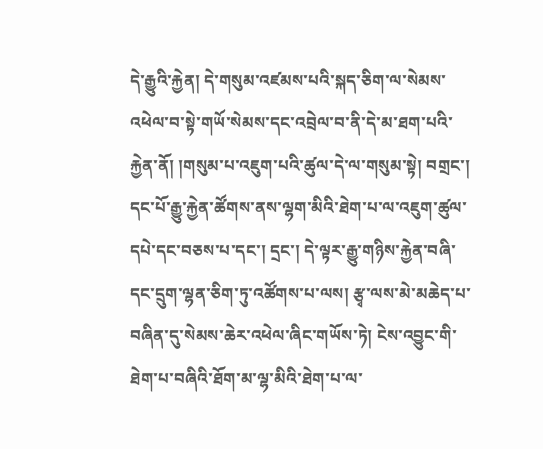དེ་རྒྱུའི་རྐྱེན། དེ་གསུམ་འཛམས་པའི་སྐད་ཅིག་ལ་སེམས་འཕེལ་བ་སྟེ་གཡོ་སེམས་དང་འབྲེལ་བ་ནི་དེ་མ་ཐག་པའི་རྐྱེན་ནོ། །གསུམ་པ་འཇུག་པའི་ཚུལ་དེ་ལ་གསུམ་སྟེ། བགྲང་། དང་པོ་རྒྱུ་རྐྱེན་ཚོགས་ནས་ལྷག་མིའི་ཐེག་པ་ལ་འཇུག་ཚུལ་དཔེ་དང་བཅས་པ་དང་། དྲང་། དེ་ལྟར་རྒྱུ་གཉིས་རྐྱེན་བཞི་དང་དྲུག་ལྷན་ཅིག་ཏུ་འཚོགས་པ་ལས། རྩྭ་ལས་མེ་མཆེད་པ་བཞིན་དུ་སེམས་ཆེར་འཕེལ་ཞིང་གཡོས་ཏེ། ངེས་འབྱུང་གི་ཐེག་པ་བཞིའི་ཐོག་མ་ལྷ་མིའི་ཐེག་པ་ལ་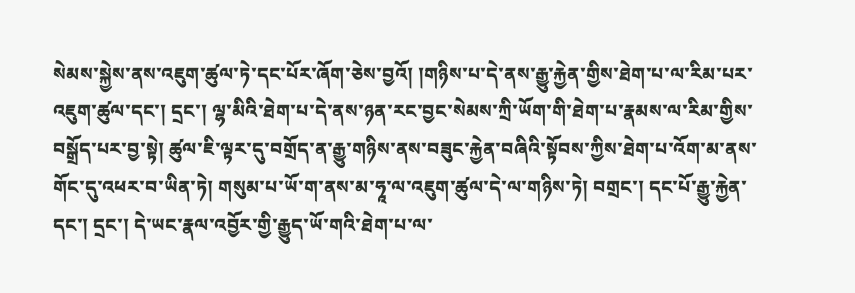སེམས་སྐྱེས་ནས་འཇུག་ཚུལ་ཏེ་དང་པོར་ཞོག་ཅེས་བྱའོ། །གཉིས་པ་དེ་ནས་རྒྱུ་རྐྱེན་གྱིས་ཐེག་པ་ལ་རིམ་པར་འཇུག་ཚུལ་དང་། དྲང་། ལྷ་མིའི་ཐེག་པ་དེ་ནས་ཉན་རང་བྱང་སེམས་ཀྲི་ཡོག་གི་ཐེག་པ་རྣམས་ལ་རིམ་གྱིས་བསྒྲོད་པར་བྱ་སྟེ། ཚུལ་ཇི་ལྟར་དུ་བགྲོད་ན་རྒྱུ་གཉིས་ནས་བཟུང་རྐྱེན་བཞིའི་སྟོབས་ཀྱིས་ཐེག་པ་འོག་མ་ནས་གོང་དུ་འཕར་བ་ཡིན་ཏེ། གསུམ་པ་ཡོ་ག་ནས་མ་ཧཱ་ལ་འཇུག་ཚུལ་དེ་ལ་གཉིས་ཏེ། བགྲང་། དང་པོ་རྒྱུ་རྐྱེན་དང་། དྲང་། དེ་ཡང་རྣལ་འབྱོར་གྱི་རྒྱུད་ཡོ་གའི་ཐེག་པ་ལ་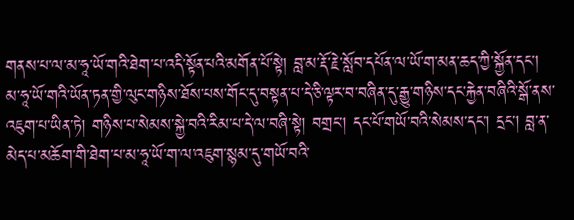གནས་པ་ལ་མ་ཧཱ་ཡོ་གའི་ཐེག་པ་འདི་སྟོན་པའི་མགོན་པོ་སྟེ། བླ་མ་རྡོ་རྗེ་སློབ་དཔོན་ལ་ཡོ་ག་མན་ཆད་ཀྱི་སྐྱོན་དང་། མ་ཧཱ་ཡོ་གའི་ཡོན་ཏན་གྱི་ལུང་གཉིས་ཐོས་པས་གོང་དུ་བསྟན་པ་དེ་ཅི་ལྟར་བ་བཞིན་དུ་རྒྱུ་གཉིས་དང་རྐྱེན་བཞིའི་སྒོ་ནས་འཇུག་པ་ཡིན་ཏེ། གཉིས་པ་སེམས་སྐྱེ་བའི་རིམ་པ་དེ་ལ་བཞི་སྟེ། བགྲང་། དང་པོ་གཡོ་བའི་སེམས་དང་། དྲང་། བླ་ན་མེད་པ་མཆོག་གི་ཐེག་པ་མ་ཧཱ་ཡོ་ག་ལ་འཇུག་སྙམ་དུ་གཡོ་བའི་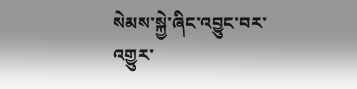སེམས་སྐྱེ་ཞིང་འབྱུང་བར་འགྱུར་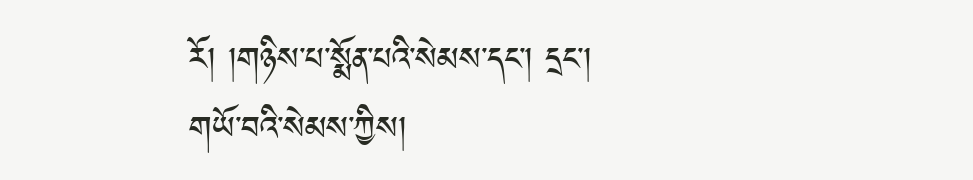རོ། །གཉིས་པ་སྨོན་པའི་སེམས་དང་། དྲང་། གཡོ་བའི་སེམས་ཀྱིས།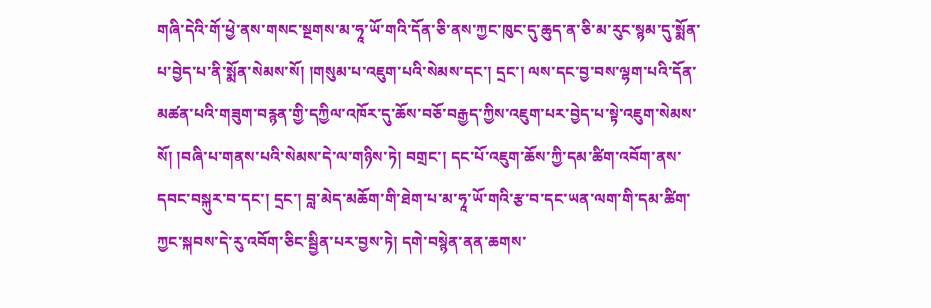གཞི་དེའི་གོ་ཕྱེ་ནས་གསང་སྔགས་མ་ཧཱ་ཡོ་གའི་དོན་ཅི་ནས་ཀྱང་ཁུང་དུ་ཆུད་ན་ཅི་མ་རུང་སྙམ་དུ་སྨོན་པ་བྱེད་པ་ནི་སྨོན་སེམས་སོ། །གསུམ་པ་འཇུག་པའི་སེམས་དང་། དྲང་། ལས་དང་བྱ་བས་ལྷག་པའི་དོན་མཚན་པའི་གཟུག་བརྙན་གྱི་དཀྱིལ་འཁོར་དུ་ཆོས་བཅོ་བརྒྱད་ཀྱིས་འཇུག་པར་བྱེད་པ་སྟེ་འཇུག་སེམས་སོ། །བཞི་པ་གནས་པའི་སེམས་དེ་ལ་གཉིས་ཏེ། བགྲང་། དང་པོ་འཇུག་ཆོས་ཀྱི་དམ་ཚིག་འབོག་ནས་དབང་བསྐུར་བ་དང་། དྲང་། བླ་མེད་མཆོག་གི་ཐེག་པ་མ་ཧཱ་ཡོ་གའི་རྩ་བ་དང་ཡན་ལག་གི་དམ་ཚིག་ཀྱང་སྐབས་དེ་རུ་འབོག་ཅིང་སྦྱིན་པར་བྱས་ཏེ། དགེ་བསྙེན་ནན་ཆགས་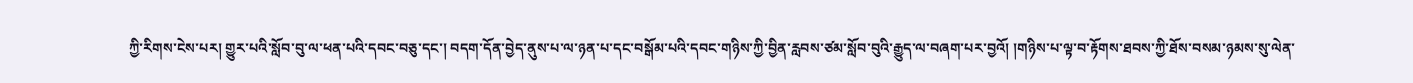ཀྱི་རིགས་ངེས་པར། གྱུར་པའི་སློབ་བུ་ལ་ཕན་པའི་དབང་བཅུ་དང་། བདག་དོན་བྱེད་ནུས་པ་ལ་ཉན་པ་དང་བསྒོམ་པའི་དབང་གཉིས་ཀྱི་བྱིན་རླབས་ཙམ་སློབ་བུའི་རྒྱུད་ལ་བཞག་པར་བྱའོ། །གཉིས་པ་ལྟ་བ་རྟོགས་ཐབས་ཀྱི་ཐོས་བསམ་ཉམས་སུ་ལེན་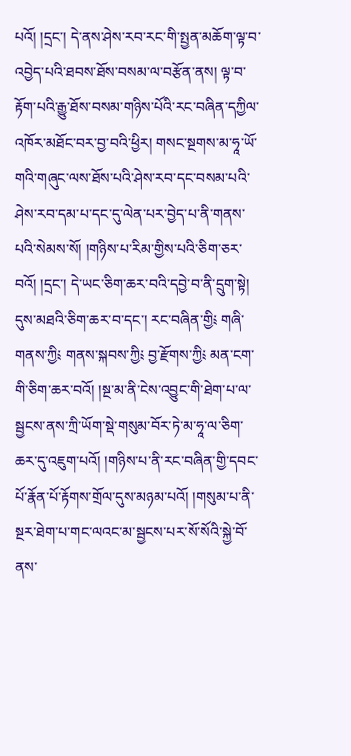པའོ། །དྲང་། དེ་ནས་ཤེས་རབ་རང་གི་སྤྱན་མཆོག་ལྟ་བ་འབྱེད་པའི་ཐབས་ཐོས་བསམ་ལ་བརྩོན་ནས། ལྟ་བ་རྟོག་པའི་རྒྱུ་ཐོས་བསམ་གཉིས་པོའི་རང་བཞིན་དཀྱིལ་འཁོར་མཐོང་བར་བྱ་བའི་ཕྱིར། གསང་སྔགས་མ་ཧཱ་ཡོ་གའི་གཞུང་ལས་ཐོས་པའི་ཤེས་རབ་དང་བསམ་པའི་ཤེས་རབ་དམ་པ་དང་དུ་ལེན་པར་བྱེད་པ་ནི་གནས་པའི་སེམས་སོ། །གཉིས་པ་རིམ་གྱིས་པའི་ཅིག་ཅར་བའོ། །དྲང་། དེ་ཡང་ཅིག་ཆར་བའི་དབྱེ་བ་ནི་དྲུག་སྟེ། དུས་མཐའི་ཅིག་ཆར་བ་དང་། རང་བཞིན་གྱི༴ གཞི་གནས་ཀྱི༴ གནས་སྐབས་ཀྱི༴ བྱ་རྫོགས་ཀྱི༴ མན་ངག་གི་ཅིག་ཆར་བའོ། །སྔ་མ་ནི་ངེས་འབྱུང་གི་ཐེག་པ་ལ་སྦྱངས་ནས་ཀྲི་ཡོག་སྡེ་གསུམ་བོར་ཏེ་མ་ཧཱ་ལ་ཅིག་ཆར་དུ་འཇུག་པའོ། །གཉིས་པ་ནི་རང་བཞིན་གྱི་དབང་པོ་རྣོན་པོ་རྟོགས་གྲོལ་དུས་མཉམ་པའོ། །གསུམ་པ་ནི་སྔར་ཐེག་པ་གང་ལའང་མ་སྦྱངས་པར་སོ་སོའི་སྐྱེ་བོ་ནས་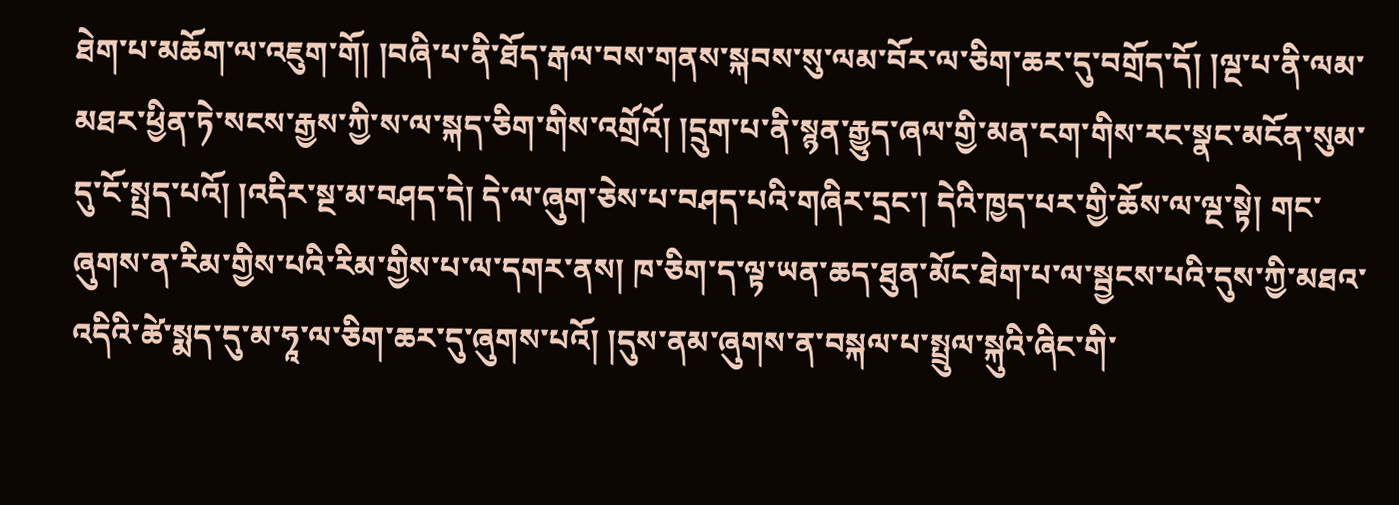ཐེག་པ་མཆོག་ལ་འཇུག་གོ། །བཞི་པ་ནི་ཐོད་རྒལ་བས་གནས་སྐབས་སུ་ལམ་བོར་ལ་ཅིག་ཆར་དུ་བགྲོད་དོ། །ལྔ་པ་ནི་ལམ་མཐར་ཕྱིན་ཏེ་སངས་རྒྱས་ཀྱི་ས་ལ་སྐད་ཅིག་གིས་འགྲོའོ། །དྲུག་པ་ནི་སྙན་རྒྱུད་ཞལ་གྱི་མན་ངག་གིས་རང་སྣང་མངོན་སུམ་དུ་ངོ་སྤྲད་པའོ། །འདིར་སྔ་མ་བཤད་དེ། དེ་ལ་ཞུག་ཅེས་པ་བཤད་པའི་གཞིར་དྲང་། དེའི་ཁྱད་པར་གྱི་ཆོས་ལ་ལྔ་སྟེ། གང་ཞུགས་ན་རིམ་གྱིས་པའི་རིམ་གྱིས་པ་ལ་དགར་ནས། ཁ་ཅིག་ད་ལྟ་ཡན་ཆད་ཐུན་མོང་ཐེག་པ་ལ་སྦྱངས་པའི་དུས་ཀྱི་མཐའ་འདིའི་ཚེ་སྨད་དུ་མ་ཧཱ་ལ་ཅིག་ཆར་དུ་ཞུགས་པའོ། །དུས་ནམ་ཞུགས་ན་བསྐལ་པ་སྤྲུལ་སྐུའི་ཞིང་གི་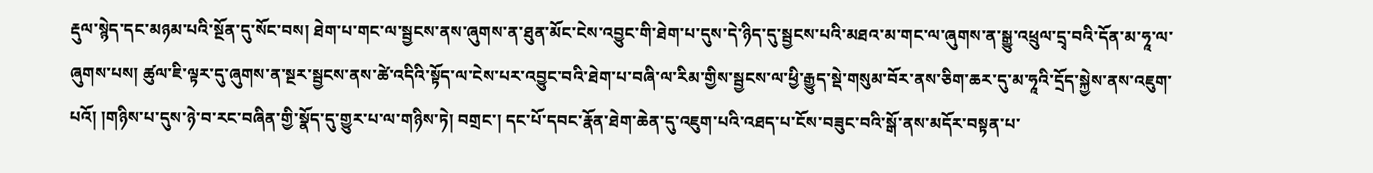རྡུལ་སྙེད་དང་མཉམ་པའི་སྔོན་དུ་སོང་བས། ཐེག་པ་གང་ལ་སྦྱངས་ནས་ཞུགས་ན་ཐུན་མོང་ངེས་འབྱུང་གི་ཐེག་པ་དུས་དེ་ཉིད་དུ་སྦྱངས་པའི་མཐའ་མ་གང་ལ་ཞུགས་ན་སྒྱུ་འཕྲུལ་དྲྭ་བའི་དོན་མ་ཧཱ་ལ་ཞུགས་པས། ཚུལ་ཇི་ལྟར་དུ་ཞུགས་ན་སྔར་སྦྱངས་ནས་ཚེ་འདིའི་སྟོད་ལ་ངེས་པར་འབྱུང་བའི་ཐེག་པ་བཞི་ལ་རིམ་གྱིས་སྦྱངས་ལ་ཕྱི་རྒྱུད་སྡེ་གསུམ་བོར་ནས་ཅིག་ཆར་དུ་མ་ཧཱའི་དྲོད་སྐྱེས་ནས་འཇུག་པའོ། །གཉིས་པ་དུས་ཉེ་བ་རང་བཞིན་གྱི་སྣོད་དུ་གྱུར་པ་ལ་གཉིས་ཏེ། བགྲང་། དང་པོ་དབང་རྣོན་ཐེག་ཆེན་དུ་འཇུག་པའི་འཐད་པ་ངོས་བཟུང་བའི་སྒོ་ནས་མདོར་བསྟན་པ་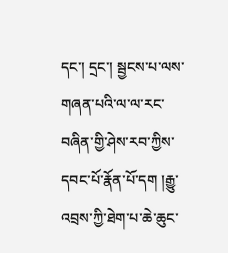དང་། དྲང་། སྦྱངས་པ་ལས་གཞན་པའི་ལ་ལ་རང་བཞིན་གྱི་ཤེས་རབ་ཀྱིས་དབང་པོ་རྣོན་པོ་དག །རྒྱུ་འབྲས་ཀྱི་ཐེག་པ་ཆེ་ཆུང་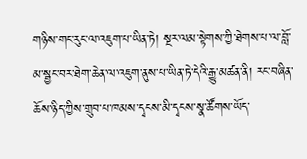གཉིས་གང་རུང་ལ་འཇུག་པ་ཡིན་ཏེ། སྔར་ལམ་སྟེགས་ཀྱི་ཐེགས་པ་ལ་བློ་མ་སྦྱང་བར་ཐེག་ཆེན་ལ་འཇུག་ནུས་པ་ཡིན་ཏེ་དེའི་རྒྱུ་མཚན་ནི། རང་བཞིན་ཆོས་ཉིད་ཀྱིས་གྲུབ་པ་ཁམས་དྭངས་མི་དྭངས་སྣ་ཚོགས་ཡོད་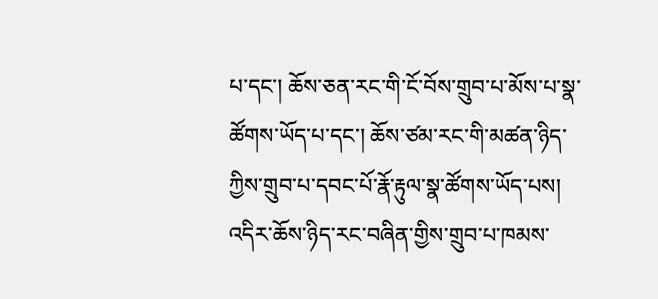པ་དང་། ཆོས་ཅན་རང་གི་ངོ་བོས་གྲུབ་པ་མོས་པ་སྣ་ཚོགས་ཡོད་པ་དང་། ཆོས་ཙམ་རང་གི་མཚན་ཉིད་ཀྱིས་གྲུབ་པ་དབང་པོ་རྣོ་རྟུལ་སྣ་ཚོགས་ཡོད་པས། འདིར་ཆོས་ཉིད་རང་བཞིན་གྱིས་གྲུབ་པ་ཁམས་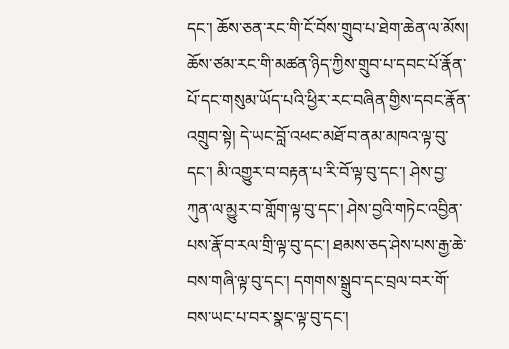དང་། ཆོས་ཅན་རང་གི་ངོ་བོས་གྲུབ་པ་ཐེག་ཆེན་ལ་མོས། ཆོས་ཙམ་རང་གི་མཚན་ཉིད་ཀྱིས་གྲུབ་པ་དབང་པོ་རྣོན་པོ་དང་གསུམ་ཡོད་པའི་ཕྱིར་རང་བཞིན་གྱིས་དབང་རྣོན་འགྲུབ་སྟེ། དེ་ཡང་བློ་འཕང་མཐོ་བ་ནམ་མཁའ་ལྟ་བུ་དང་། མི་འགྱུར་བ་བརྟན་པ་རི་བོ་ལྟ་བུ་དང་། ཤེས་བྱ་ཀུན་ལ་མྱུར་བ་གློག་ལྟ་བུ་དང་། ཤེས་བྱའི་གཏེང་འབྱིན་པས་རྣོ་བ་རལ་གྲི་ལྟ་བུ་དང་། ཐམས་ཅད་ཤེས་པས་རྒྱ་ཆེ་བས་གཞི་ལྟ་བུ་དང་། དགགས་སྒྲུབ་དང་བྲལ་བར་གོ་བས་ཡང་པ་བར་སྣང་ལྟ་བུ་དང་།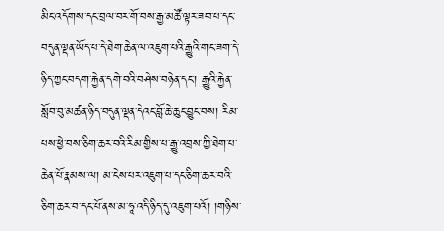མིང་འདོགས་དང་བྲལ་བར་གོ་བས་རྒྱ་མཚོ་ལྟར་ཟབ་པ་དང་བདུན་ལྡན་ཡོད་པ་དེ་ཐེག་ཆེན་ལ་འཇུག་པའི་རྒྱུའི་གང་ཟག་དེ་ཉིད་ཀྱང་བདག་རྐྱེན་དགེ་བའི་བཤེས་བཉེན་དང་། རྒྱུའི་རྐྱེན་སློབ་བུ་མཚན་ཉིད་བདུན་ལྡན་དེའང་བློ་ཆེ་ཆུང་བྱུང་བས། རིམ་པས་ཕྱེ་བས་ཅིག་ཆར་བའི་རིམ་གྱིས་པ་རྒྱུ་འབྲས་ཀྱི་ཐེག་པ་ཆེན་པོ་རྣམས་ལ། མ་ངེས་པར་འཇུག་པ་དང་ཅིག་ཆར་བའི་ཅིག་ཆར་བ་དང་པོ་ནས་མ་ཧཱ་འདི་ཉིད་དུ་འཇུག་པའོ། །གཉིས་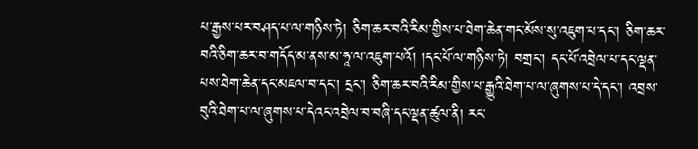པ་རྒྱས་པར་བཤད་པ་ལ་གཉིས་ཏེ། ཅིག་ཆར་བའི་རིམ་གྱིས་པ་ཐེག་ཆེན་གང་མོས་སུ་འཇུག་པ་དང་། ཅིག་ཆར་བའི་ཅིག་ཆར་བ་གདོད་མ་ནས་མ་ཧཱ་ལ་འཇུག་པའོ། །དང་པོ་ལ་གཉིས་ཏེ། བགྲང་། དང་པོ་འབྲེལ་པ་དང་ལྡན་པས་ཐེག་ཆེན་དང་མཇལ་བ་དང་། དྲང་། ཅིག་ཆར་བའི་རིམ་གྱིས་པ་རྒྱུའི་ཐེག་པ་ལ་ཞུགས་པ་དེ་དང་། འབྲས་བུའི་ཐེག་པ་ལ་ཞུགས་པ་དེའང་འབྲེལ་བ་བཞི་དང་ལྡན་ཚུལ་ནི། རང་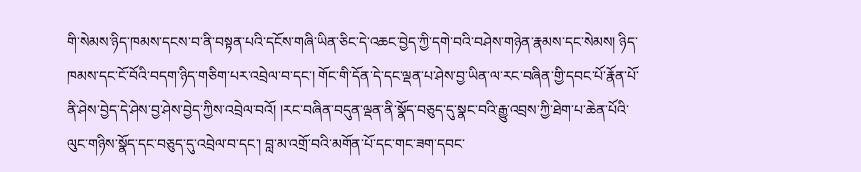གི་སེམས་ཉིད་ཁམས་དངས་བ་ནི་བསྟན་པའི་དངོས་གཞི་ཡིན་ཅིང་དེ་འཆང་བྱེད་ཀྱི་དགེ་བའི་བཤེས་གཉེན་རྣམས་དང་སེམས། ཉིད་ཁམས་དང་ངོ་བོའི་བདག་ཉིད་གཅིག་པར་འབྲེལ་བ་དང་། གོང་གི་དོན་དེ་དང་ལྡན་པ་ཤེས་བྱ་ཡིན་ལ་རང་བཞིན་གྱི་དབང་པོ་རྣོན་པོ་ནི་ཤེས་བྱེད་དེ་ཤེས་བྱ་ཤེས་བྱེད་ཀྱིས་འབྲེལ་བའོ། །རང་བཞིན་བདུན་ལྡན་ནི་སྣོད་བཅུད་དུ་སྣང་བའི་རྒྱུ་འབྲས་ཀྱི་ཐེག་པ་ཆེན་པོའི་ལུང་གཉིས་སྣོད་དང་བཅུད་དུ་འབྲེལ་བ་དང་། བླ་མ་འགྲོ་བའི་མགོན་པོ་དང་གང་ཟག་དབང་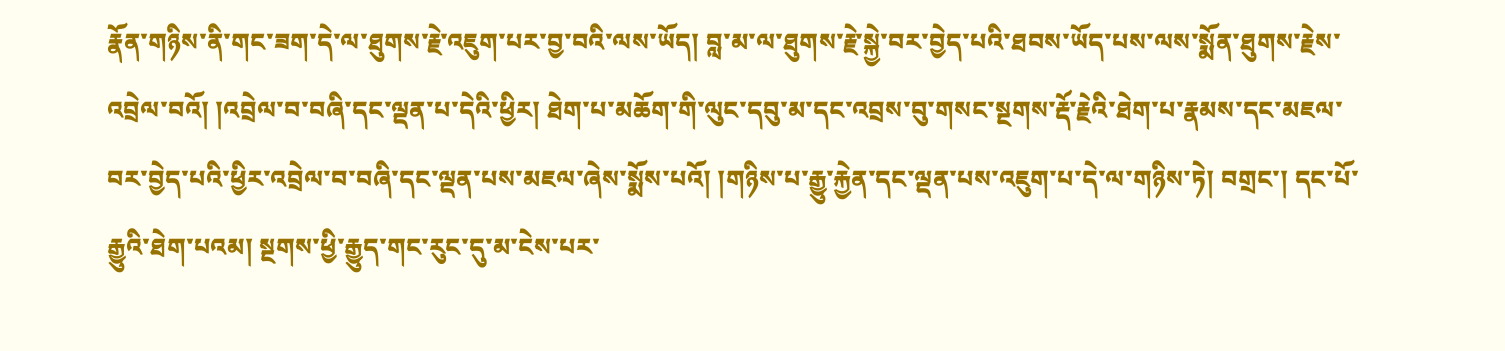རྣོན་གཉིས་ནི་གང་ཟག་དེ་ལ་ཐུགས་རྗེ་འཇུག་པར་བྱ་བའི་ལས་ཡོད། བླ་མ་ལ་ཐུགས་རྗེ་སྐྱེ་བར་བྱེད་པའི་ཐབས་ཡོད་པས་ལས་སྨོན་ཐུགས་རྗེས་འབྲེལ་བའོ། །འབྲེལ་བ་བཞི་དང་ལྡན་པ་དེའི་ཕྱིར། ཐེག་པ་མཆོག་གི་ལུང་དབུ་མ་དང་འབྲས་བུ་གསང་སྔགས་རྡོ་རྗེའི་ཐེག་པ་རྣམས་དང་མཇལ་བར་བྱེད་པའི་ཕྱིར་འབྲེལ་བ་བཞི་དང་ལྡན་པས་མཇལ་ཞེས་སྨོས་པའོ། །གཉིས་པ་རྒྱུ་རྐྱེན་དང་ལྡན་པས་འཇུག་པ་དེ་ལ་གཉིས་ཏེ། བགྲང་། དང་པོ་རྒྱུའི་ཐེག་པའམ། སྔགས་ཕྱི་རྒྱུད་གང་རུང་དུ་མ་ངེས་པར་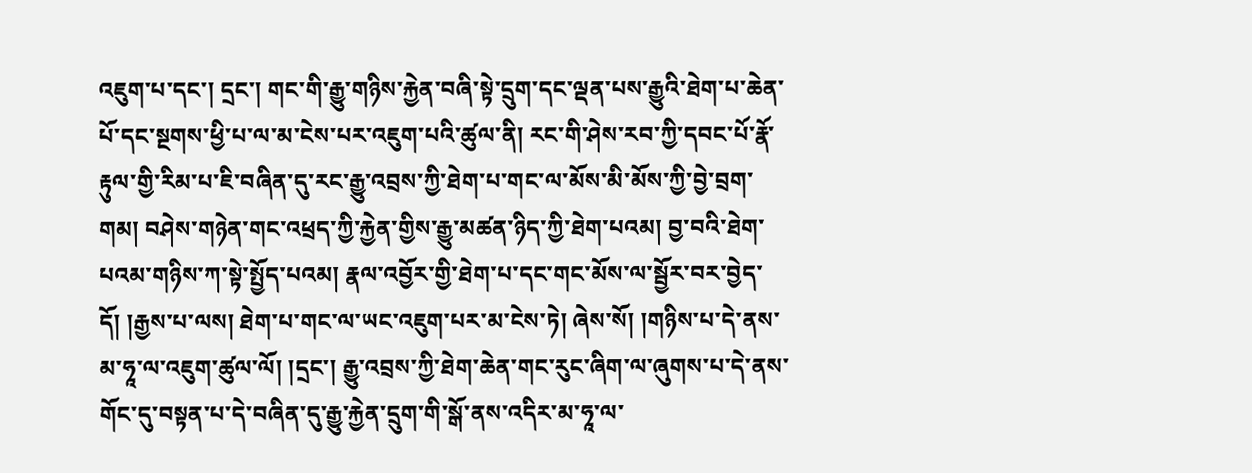འཇུག་པ་དང་། དྲང་། གང་གི་རྒྱུ་གཉིས་རྐྱེན་བཞི་སྟེ་དྲུག་དང་ལྡན་པས་རྒྱུའི་ཐེག་པ་ཆེན་པོ་དང་སྔགས་ཕྱི་པ་ལ་མ་ངེས་པར་འཇུག་པའི་ཚུལ་ནི། རང་གི་ཤེས་རབ་ཀྱི་དབང་པོ་རྣོ་རྟུལ་གྱི་རིམ་པ་ཇི་བཞིན་དུ་རང་རྒྱུ་འབྲས་ཀྱི་ཐེག་པ་གང་ལ་མོས་མི་མོས་ཀྱི་བྱེ་བྲག་གམ། བཤེས་གཉེན་གང་འཕྲད་ཀྱི་རྐྱེན་གྱིས་རྒྱུ་མཚན་ཉིད་ཀྱི་ཐེག་པའམ། བྱ་བའི་ཐེག་པའམ་གཉིས་ཀ་སྟེ་སྤྱོད་པའམ། རྣལ་འབྱོར་གྱི་ཐེག་པ་དང་གང་མོས་ལ་སྦྱོར་བར་བྱེད་དོ། །རྒྱས་པ་ལས། ཐེག་པ་གང་ལ་ཡང་འཇུག་པར་མ་ངེས་ཏེ། ཞེས་སོ། །གཉིས་པ་དེ་ནས་མ་ཧཱ་ལ་འཇུག་ཚུལ་ལོ། །དྲང་། རྒྱུ་འབྲས་ཀྱི་ཐེག་ཆེན་གང་རུང་ཞིག་ལ་ཞུགས་པ་དེ་ནས་གོང་དུ་བསྟན་པ་དེ་བཞིན་དུ་རྒྱུ་རྐྱེན་དྲུག་གི་སྒོ་ནས་འདིར་མ་ཧཱ་ལ་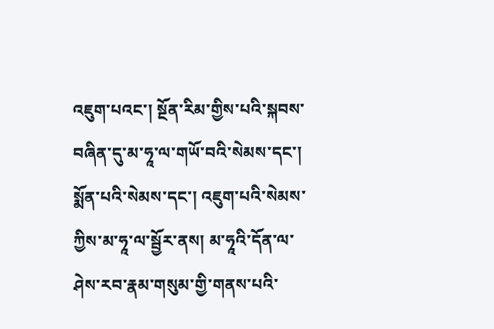འཇུག་པའང་། སྔོན་རིམ་གྱིས་པའི་སྐབས་བཞིན་དུ་མ་ཧཱ་ལ་གཡོ་བའི་སེམས་དང་། སྨོན་པའི་སེམས་དང་། འཇུག་པའི་སེམས་ཀྱིས་མ་ཧཱ་ལ་སྦྱོར་ནས། མ་ཧཱའི་དོན་ལ་ཤེས་རབ་རྣམ་གསུམ་གྱི་གནས་པའི་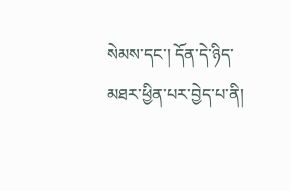སེམས་དང་། དོན་དེ་ཉིད་མཐར་ཕྱིན་པར་བྱེད་པ་ནི།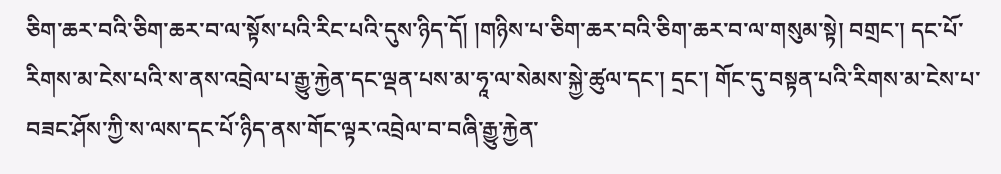ཅིག་ཆར་བའི་ཅིག་ཆར་བ་ལ་སྟོས་པའི་རིང་པའི་དུས་ཉིད་དོ། །གཉིས་པ་ཅིག་ཆར་བའི་ཅིག་ཆར་བ་ལ་གསུམ་སྟེ། བགྲང་། དང་པོ་རིགས་མ་ངེས་པའི་ས་ནས་འབྲེལ་པ་རྒྱུ་རྐྱེན་དང་ལྡན་པས་མ་ཧཱ་ལ་སེམས་སྐྱེ་ཚུལ་དང་། དྲང་། གོང་དུ་བསྟན་པའི་རིགས་མ་ངེས་པ་བཟང་ཤོས་ཀྱི་ས་ལས་དང་པོ་ཉིད་ནས་གོང་ལྟར་འབྲེལ་བ་བཞི་རྒྱུ་རྐྱེན་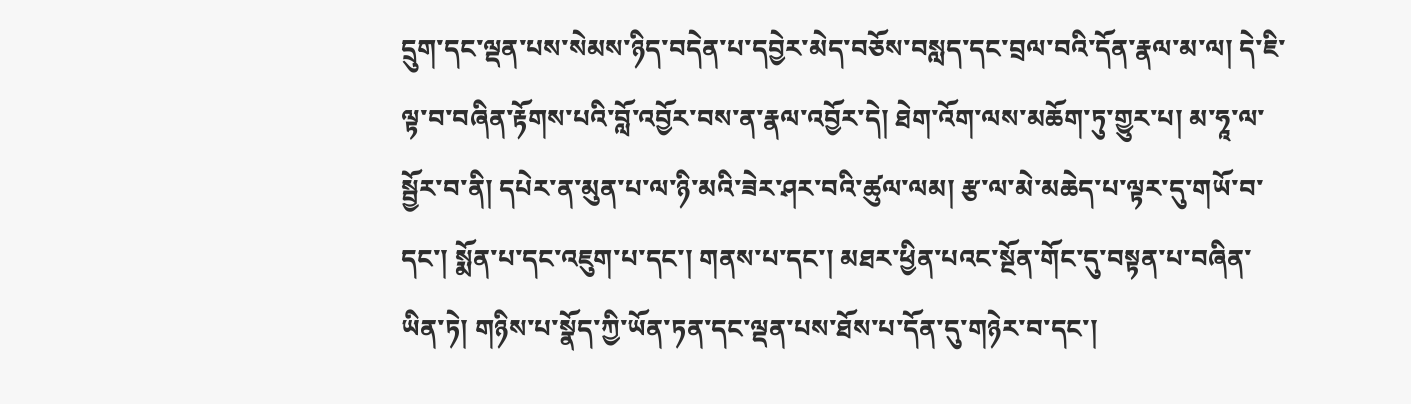དྲུག་དང་ལྡན་པས་སེམས་ཉིད་བདེན་པ་དབྱེར་མེད་བཅོས་བསླད་དང་བྲལ་བའི་དོན་རྣལ་མ་ལ། དེ་ཇི་ལྟ་བ་བཞིན་རྟོགས་པའི་བློ་འབྱོར་བས་ན་རྣལ་འབྱོར་དེ། ཐེག་འོག་ལས་མཆོག་ཏུ་གྱུར་པ། མ་ཧཱ་ལ་སྦྱོར་བ་ནི། དཔེར་ན་མུན་པ་ལ་ཉི་མའི་ཟེར་ཤར་བའི་ཚུལ་ལམ། རྩ་ལ་མེ་མཆེད་པ་ལྟར་དུ་གཡོ་བ་དང་། སྨོན་པ་དང་འཇུག་པ་དང་། གནས་པ་དང་། མཐར་ཕྱིན་པའང་སྔོན་གོང་དུ་བསྟན་པ་བཞིན་ཡིན་ཏེ། གཉིས་པ་སྣོད་ཀྱི་ཡོན་ཏན་དང་ལྡན་པས་ཐོས་པ་དོན་དུ་གཉེར་བ་དང་།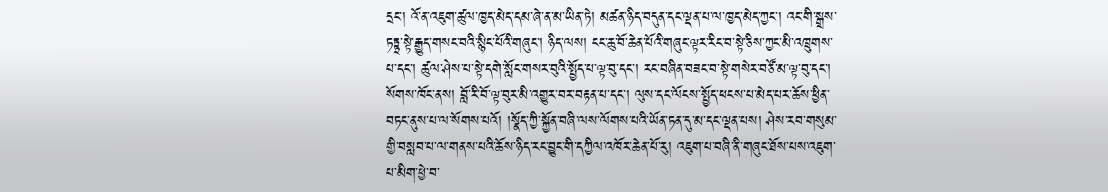དྲང་། འོ་ན་འཇུག་ཚུལ་ཁྱད་མེད་དམ་ཞེ་ན་མ་ཡིན་ཏེ། མཚན་ཉིད་བདུན་དང་ལྡན་པ་ལ་ཁྱད་མེད་ཀྱང་། འང་གི་སྒྲས་ཏཏྟྲ་སྟེ་རྒྱུད་གསང་བའི་སྙིང་པོའི་གཞུང་། ཉིད་ལས། ངང་ཆུ་བོ་ཆེན་པོའི་གཞུང་ལྟར་རིང་བ་སྟེ་ཅིས་ཀྱང་མི་འཁྲུགས་པ་དང་། ཚུལ་ཤེས་པ་སྟེ་དགེ་སློང་གསར་བུའི་སྤྱོད་པ་ལྟ་བུ་དང་། རང་བཞིན་བཟང་བ་སྟེ་གསེར་བཙོ་མ་ལྟ་བུ་དང་། སོགས་ཁོང་ནས། བློ་རི་བོ་ལྟ་བུར་མི་འགྱུར་བར་བརྟན་པ་དང་། ལུས་དང་ལོངས་སྤྱོད་ཕངས་པ་མེད་པར་ཆོས་ཕྱིན་བཏང་ནུས་པ་ལ་སོགས་པའོ། །སྣོད་ཀྱི་སྐྱོན་བཞི་ལས་ལོགས་པའི་ཡོན་ཏན་དུ་མ་དང་ལྡན་པས། ཤེས་རབ་གསུམ་གྱི་བསླབ་པ་ལ་གནས་པའི་ཆོས་ཉིད་རང་བྱུང་གི་དཀྱིལ་འཁོར་ཆེན་པོ་རུ། འཇུག་པ་བཞི་ནི་གཞུང་ཐོས་པས་འཇུག་པ་མིག་ཕྱེ་བ་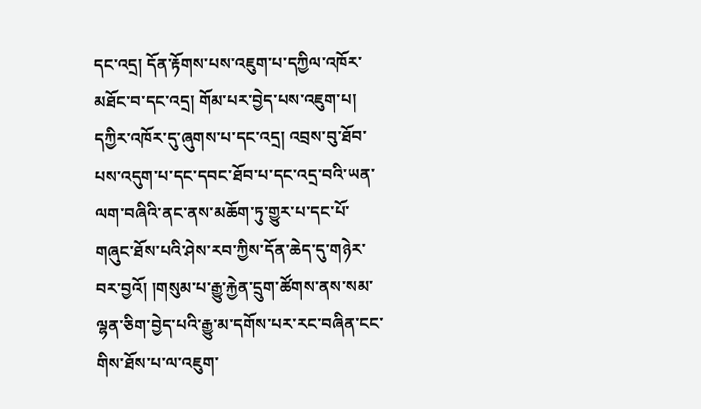དང་འདྲ། དོན་རྟོགས་པས་འཇུག་པ་དཀྱིལ་འཁོར་མཐོང་བ་དང་འདྲ། གོམ་པར་བྱེད་པས་འཇུག་པ། དཀྱིར་འཁོར་དུ་ཞུགས་པ་དང་འདྲ། འབྲས་བུ་ཐོབ་པས་འདུག་པ་དང་དབང་ཐོབ་པ་དང་འདྲ་བའི་ཡན་ལག་བཞིའི་ནང་ནས་མཆོག་ཏུ་གྱུར་པ་དང་པོ་གཞུང་ཐོས་པའི་ཤེས་རབ་ཀྱིས་དོན་ཆེད་དུ་གཉེར་བར་བྱའོ། །གསུམ་པ་རྒྱུ་རྐྱེན་དྲུག་ཚོགས་ནས་སམ་ལྷན་ཅིག་བྱེད་པའི་རྒྱུ་མ་དགོས་པར་རང་བཞིན་ངང་གིས་ཐོས་པ་ལ་འཇུག་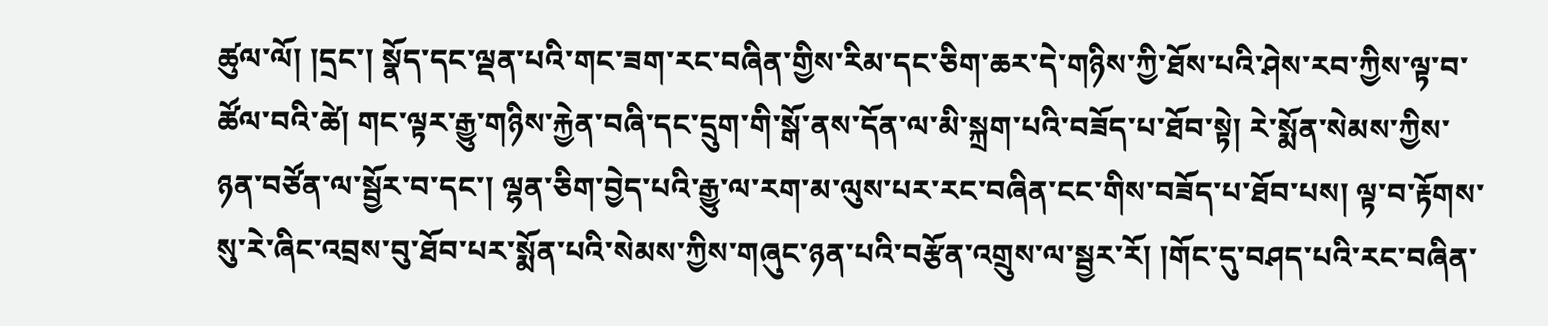ཚུལ་ལོ། །དྲང་། སྣོད་དང་ལྡན་པའི་གང་ཟག་རང་བཞིན་གྱིས་རིམ་དང་ཅིག་ཆར་དེ་གཉིས་ཀྱི་ཐོས་པའི་ཤེས་རབ་ཀྱིས་ལྟ་བ་ཚོལ་བའི་ཚེ། གང་ལྟར་རྒྱུ་གཉིས་རྐྱེན་བཞི་དང་དྲུག་གི་སྒོ་ནས་དོན་ལ་མི་སྐྲག་པའི་བཟོད་པ་ཐོབ་སྟེ། རེ་སྨོན་སེམས་ཀྱིས་ཉན་བཙོན་ལ་སྦྱོར་བ་དང་། ལྷན་ཅིག་བྱེད་པའི་རྒྱུ་ལ་རག་མ་ལུས་པར་རང་བཞིན་ངང་གིས་བཟོད་པ་ཐོབ་པས། ལྟ་བ་རྟོགས་སུ་རེ་ཞིང་འབྲས་བུ་ཐོབ་པར་སྨོན་པའི་སེམས་ཀྱིས་གཞུང་ཉན་པའི་བརྩོན་འགྲུས་ལ་སྦྱར་རོ། །གོང་དུ་བཤད་པའི་རང་བཞིན་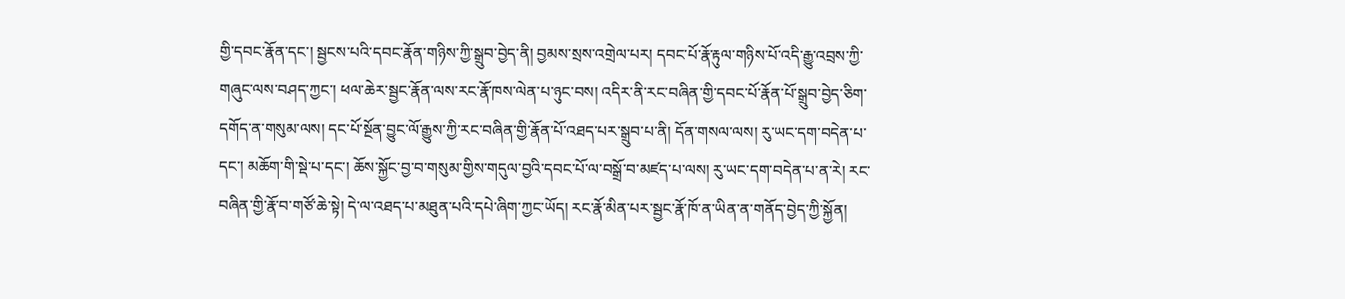གྱི་དབང་རྣོན་དང་། སྦྱངས་པའི་དབང་རྣོན་གཉིས་ཀྱི་སྒྲུབ་བྱེད་ནི། བྱམས་སྲས་འགྲེལ་པར། དབང་པོ་རྣོ་རྟུལ་གཉིས་པོ་འདི་རྒྱུ་འབྲས་ཀྱི་གཞུང་ལས་བཤད་ཀྱང་། ཕལ་ཆེར་སྦྱང་རྣོན་ལས་རང་རྣོ་ཁས་ལེན་པ་ཉུང་བས། འདིར་ནི་རང་བཞིན་གྱི་དབང་པོ་རྣོན་པོ་སྒྲུབ་བྱེད་ཅིག་དགོད་ན་གསུམ་ལས། དང་པོ་སྔོན་བྱུང་ལོ་རྒྱུས་ཀྱི་རང་བཞིན་གྱི་རྣོན་པོ་འཐད་པར་སྒྲུབ་པ་ནི། དོན་གསལ་ལས། རུ་ཡང་དག་བདེན་པ་དང་། མཆོག་གི་སྡེ་པ་དང་། ཆོས་སྐྱོང་བྱ་བ་གསུམ་གྱིས་གདུལ་བྱའི་དབང་པོ་ལ་བསྒྲོ་བ་མཛད་པ་ལས། རུ་ཡང་དག་བདེན་པ་ན་རེ། རང་བཞིན་གྱི་རྣོ་བ་གཙོ་ཆེ་སྟེ། དེ་ལ་འཐད་པ་མཐུན་པའི་དཔེ་ཞིག་ཀྱང་ཡོད། རང་རྣོ་མིན་པར་སྦྱང་རྣོ་ཁོ་ན་ཡིན་ན་གནོད་བྱེད་ཀྱི་སྐྱོན།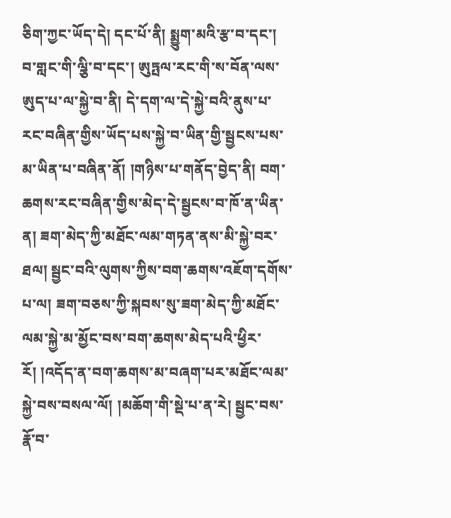ཅིག་ཀྱང་ཡོད་དེ། དང་པོ་ནི། སྨྱུག་མའི་རྩ་བ་དང་། བ་གླང་གི་ལྕི་བ་དང་། ཨུཏྤལ་རང་གི་ས་བོན་ལས་ཨུད་པ་ལ་སྐྱེ་བ་ནི། དེ་དག་ལ་དེ་སྐྱེ་བའི་ནུས་པ་རང་བཞིན་གྱིས་ཡོད་པས་སྐྱེ་བ་ཡིན་གྱི་སྦྱངས་པས་མ་ཡིན་པ་བཞིན་ནོ། །གཉིས་པ་གནོད་བྱེད་ནི། བག་ཆགས་རང་བཞིན་གྱིས་མེད་དེ་སྦྱངས་བ་ཁོ་ན་ཡིན་ན། ཟག་མེད་ཀྱི་མཐོང་ལམ་གཏན་ནས་མི་སྐྱེ་བར་ཐལ། སྦྱང་བའི་ལུགས་ཀྱིས་བག་ཆགས་འཇོག་དགོས་པ་ལ། ཟག་བཅས་ཀྱི་སྐབས་སུ་ཟག་མེད་ཀྱི་མཐོང་ལམ་སྐྱེ་མ་མྱོང་བས་བག་ཆགས་མེད་པའི་ཕྱིར་རོ། །འདོད་ན་བག་ཆགས་མ་བཞག་པར་མཐོང་ལམ་སྐྱེ་བས་བསལ་ལོ། །མཆོག་གི་སྡེ་པ་ན་རེ། སྦྱང་བས་རྣོ་བ་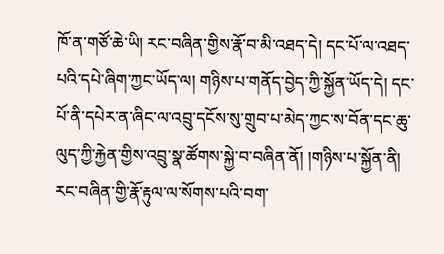ཁོ་ན་གཙོ་ཆེ་ཡི། རང་བཞིན་གྱིས་རྣོ་བ་མི་འཐད་དེ། དང་པོ་ལ་འཐད་པའི་དཔེ་ཞིག་ཀྱང་ཡོད་ལ། གཉིས་པ་གནོད་བྱེད་ཀྱི་སྐྱོན་ཡོད་དེ། དང་པོ་ནི་དཔེར་ན་ཞིང་ལ་འབྲུ་དངོས་སུ་གྲུབ་པ་མེད་ཀྱང་ས་བོན་དང་ཆུ་ལུད་ཀྱི་རྐྱེན་གྱིས་འབྲུ་སྣ་ཚོགས་སྐྱེ་བ་བཞིན་ནོ། །གཉིས་པ་སྐྱོན་ནི། རང་བཞིན་གྱི་རྣོ་རྟུལ་ལ་སོགས་པའི་བག་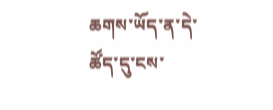ཆགས་ཡོད་ན་དེ་ཚོད་དུ་ངས་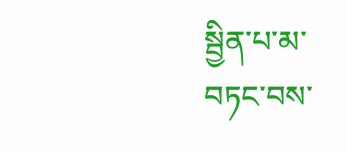སྦྱིན་པ་མ་བཏང་བས་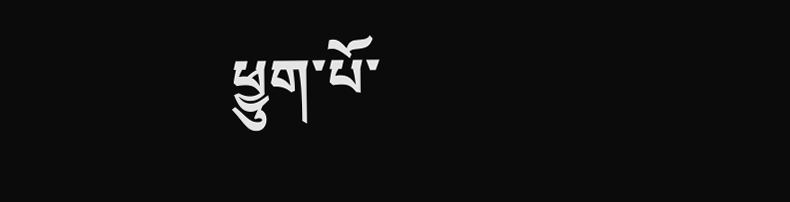ཕྱུག་པོ་